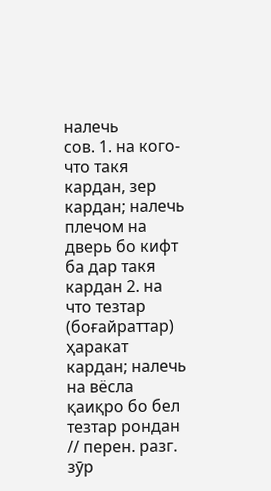налечь
сов. 1. на кого-что такя кардан, зер кардан; налечь плечом на дверь бо кифт ба дар такя кардан 2. на что тезтар (боғайраттар) ҳаракат кардан; налечь на вёсла қаиқро бо бел тезтар рондан // перен. разг. зӯр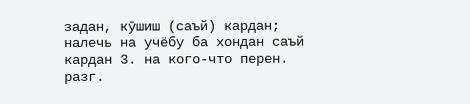задан, кӯшиш (саъй) кардан; налечь на учёбу ба хондан саъй кардан 3. на кого-что перен. разг.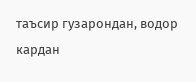таъсир гузарондан, водор кардан